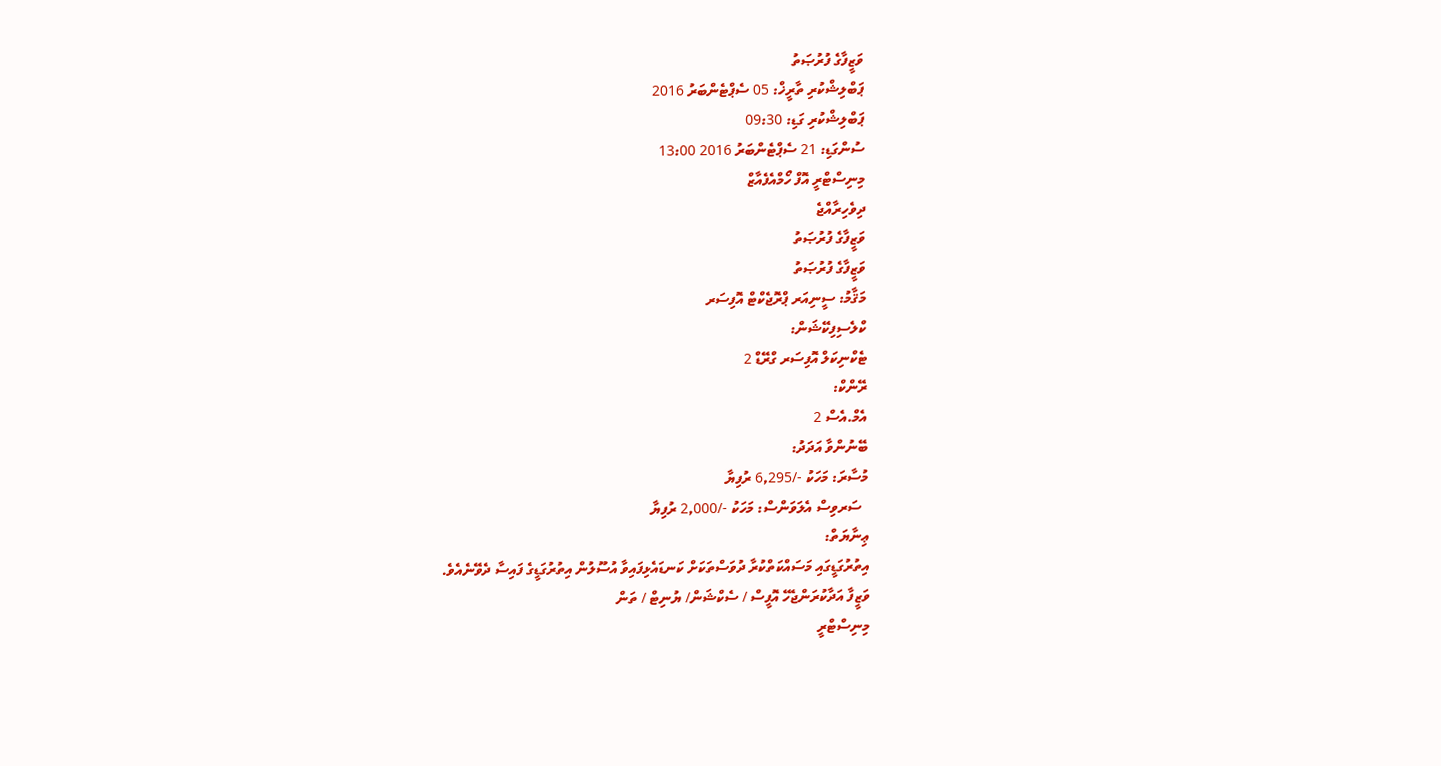ވަޒީފާގެ ފުރުޞަތު
ޕަބްލިޝްކުރި ތާރީޚް: 05 ސެޕްޓެންބަރު 2016
ޕަބްލިޝްކުރި ގަޑި: 09:30
ސުންގަޑި: 21 ސެޕްޓެންބަރު 2016 13:00
މިނިސްޓްރީ އޮފް ހޯމްއެފެއާޒް
ދިވެހިރާއްޖެ
ވަޒީފާގެ ފުރުޞަތު
ވަޒީފާގެ ފުރުޞަތު
މަޤާމު: ސީނިއަރ ޕްރޮޖެކްޓް އޮފިސަރ
ކްލެސިފިކޭޝަން:
ޓެކްނިކަލް އޮފިސަރ ގްރޭޑް 2
ރޭންކް:
އެމް.އެސް 2
ބޭނުންވާ އަދަދު:
މުސާރަ: މަހަކު -/6,295 ރުފިޔާ
  ސަރވިސް އެލަވަންސް: މަހަކު -/2,000 ރުފިޔާ
ޢިނާޔަތް:
އިތުރުގަޑީގައި މަސައްކަތްކުރާ ދުވަސްތަކަށް ކަނޑައެޅިފައިވާ އުސޫލުން އިތުރުގަޑީގެ ފައިސާ ދެވޭނެއެވެ.
ވަޒީފާ އަދާކުރަންޖެހޭ އޮފީސް / ސެކްޝަން/ ޔުނިޓް / ތަން
މިނިސްޓްރީ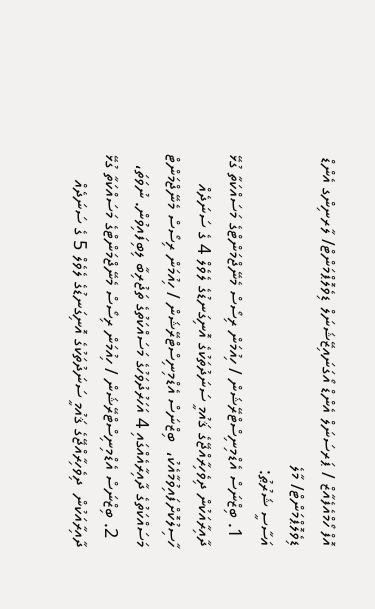އޮފް ހޯމްއެފެއާޒް / ޕަރސަނަލް އެންޑް އޯގަނައިޒޭޝަނަލް ޑިވެލޮޕްމަންޓް/ ލާރނިންގ އެންޑް ޑިވެލޮޕްމަންޓް/ މާލެ
އަސާސީ ޝަރުޠު:
  1. ބިޒްނަސް އެޑްމިނިސްޓްރޭޝަން / ހިއުމަން ރިސޯސް މެނޭޖްމަންޓްގެ މަސައްކަތާ ގުޅޭ ދާއިރާއަކުން ދިވެހިރާއްޖޭގެ ޤައުމީ ސަނަދުތަކުގެ އޮނިގަނޑުގެ ލެވެލް 4 ގެ ސަނަދެއް ހާސިލުކޮށްފައިވުމާއެކު،  ބިޒްނަސް އެޑްމިނިސްޓްރޭޝަން / ހިއުމަން ރިސޯސް މެނޭޖްމަންޓް މަސައްކަތުގެ ދާއިރާއެއްގައި 4 އަހަރުދުވަހުގެ މަސައްކަތުގެ ތަޖުރިބާ ލިބިފައިވުން. ނުވަތަ،
  2. ބިޒްނަސް އެޑްމިނިސްޓްރޭޝަން / ހިއުމަން ރިސޯސް މެނޭޖްމަންޓްގެ މަސައްކަތާ ގުޅޭ ދާއިރާއަކުން  ދިވެހިރާއްޖޭގެ ޤައުމީ ސަނަދުތަކުގެ އޮނިގަނޑުގެ ލެވެލް 5 ގެ ސަނަދެއް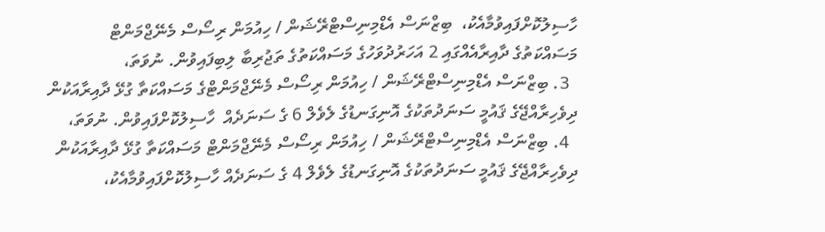ހާސިލުކޮށްފައިވުމާއެކު،  ބިޒްނަސް އެޑްމިނިސްޓްރޭޝަން / ހިއުމަން ރިސޯސް މެނޭޖްމަންޓް މަސައްކަތުގެ ދާއިރާއެއްގައި 2 އަހަރުދުވަހުގެ މަސައްކަތުގެ ތަޖުރިބާ ލިބިފައިވުން. ނުވަތަ،
  3. ބިޒްނަސް އެޑްމިނިސްޓްރޭޝަން / ހިއުމަން ރިސޯސް މެނޭޖްމަންޓްގެ މަސައްކަތާ ގުޅޭ ދާއިރާއަކުން  ދިވެހިރާއްޖޭގެ ޤައުމީ ސަނަދުތަކުގެ އޮނިގަނޑުގެ ލެވެލް 6 ގެ ސަނަދެއް  ހާސިލުކޮށްފައިވުން. ނުވަތަ،
  4. ބިޒްނަސް އެޑްމިނިސްޓްރޭޝަން / ހިއުމަން ރިސޯސް މެނޭޖްމަންޓް މަސައްކަތާ ގުޅޭ ދާއިރާއަކުން ދިވެހިރާއްޖޭގެ ޤައުމީ ސަނަދުތަކުގެ އޮނިގަނޑުގެ ލެވެލް 4 ގެ ސަނަދެއް ހާސިލުކޮށްފައިވުމާއެކު،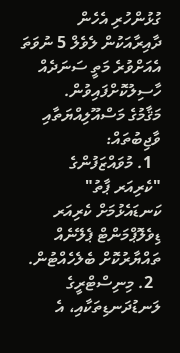ގުޅުންހުރި އެހެން ދާއިރާއަކުން ލެވެލް 5 ނުވަތަ އެއަށްވުރެ މަތީ ސަނަދެއް ހާސިލުކޮށްފައިވުން.
މަޤާމުގެ މަސްއޫލިއްޔަތާއި ވާޖިބުތައް:
  1. މުވައްޒަފުންގެ "ކެރިއަރ ޕާތު" ކަނޑައެޅުމަށް ކެރިއަރ ޑިވެލޮޕްމަންޓް ޕެލޭނެއް ތައްޔާރުކޮށް ބެލެހެއްޓުން.
  2. މިނިސްޓްރީގެ ލަނޑުދަނޑިތަކާއި، އެ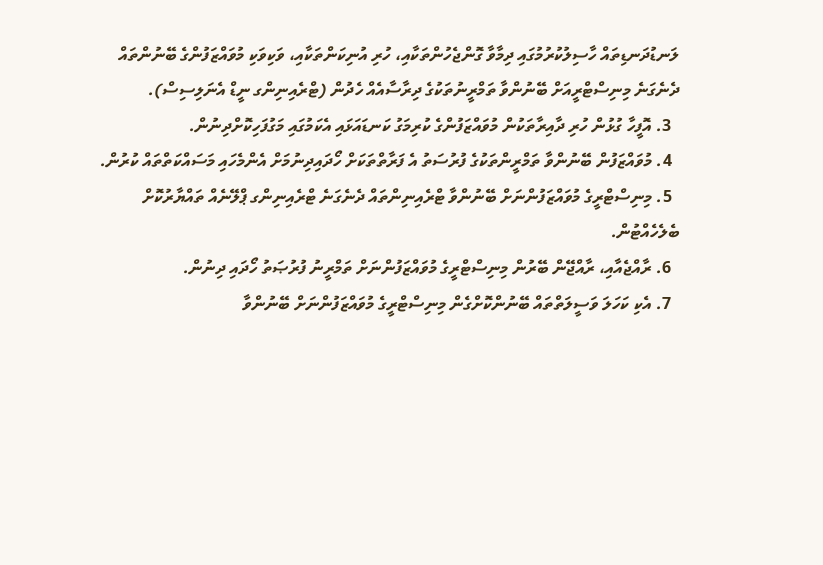ލަނޑުދަނޑިތައް ހާސިލުކުރުމުގައި ދިމާވާ ގޮންޖެހުންތަކާއި، ހުރި އުނިކަންތަކާއި، ވަކިވަކި މުވައްޒަފުންގެ ބޭނުންތައް ދެނެގަނެ މިނިސްޓްރީއަށް ބޭނުންވާ ތަމްރީނުތަކުގެ ދިރާސާއެއް ހެދުން (ޓްރެއިނިންގ ނީޑް އެނަލިސިސް).
  3. އޮފީހާ ގުޅުން ހުރި ދާއިރާތަކުން މުވައްޒަފުންގެ ކުރިމަގު ކަނޑައަޅައި އެކަމުގައި މަގުފަހިކޮށްދިނުން.
  4. މުވައްޒަފުން ބޭނުންވާ ތަމްރީންތަކުގެ ފުރުސަތު އެ ފަރާތްތަކަށް ހޯދައިދިނުމަށް އެންމެހައި މަސައްކަތްތައް ކުރުން.
  5. މިނިސްޓްރީގެ މުވައްޒަފުންނަށް ބޭނުންވާ ޓްރެއިނިންތައް ދެނެގަނެ ޓްރެއިނިންގ ޕްލޭނެއް ތައްޔާރުކޮށް ބެލެހެއްޓުން.
  6. ރާއްޖެއާއި، ރާއްޖޭން ބޭރުން މިނިސްޓްރީގެ މުވައްޒަފުންނަށް ތަމްރީނު ފުރުޞަތު ހޯދައި ދިނުން.
  7. އެކި ކަހަލަ ވަސީލަތްތައް ބޭނުންކޮށްގެން މިނިސްޓްރީގެ މުވައްޒަފުންނަށް ބޭނުންވާ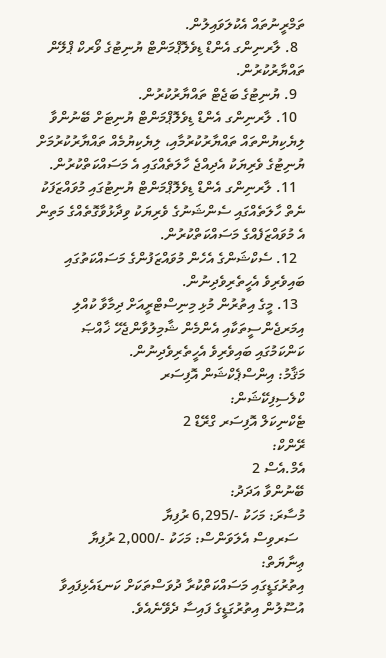ތަމްރީނުތައް އެކުލަވައިލުން.
  8. ލާރނިންގ އެންޑް ޑިވެލޮޕްމަންޓް ޔުނިޓުގެ ވޯރކް ޕްލޭން ތައްޔާރުކުރުން.
  9. ޔުނިޓުގެ ބަޖެޓް ތައްޔާރުކުރުން.
  10. ލާރނިންގ އެންޑް ޑިވެލޮޕްމަންޓް ޔުނިޓަށް ބޭނުންވާ ލިޔެކިޔުންތައް ތައްޔާރުކުރުމާއި، ލިޔެކިޔުމެއް ތައްޔާރުކުރުމަށް ޔުނިޓުގެ ވެރިޔަކު އެދިއްޖެ ހާލަތެއްގައި އެ މަސައްކަތްކުރުން.
  11. ލާރނިންގ އެންޑް ޑިވެލޮޕްމަންޓް ޔުނިޓުގައި މުވައްޒަފަކު ނެތް ހާލަތެއްގައި ސެންޝަނުގެ ވެރިޔަކު ވިދާޅުވާގޮތެއްގެ މަތިން އެ މުވައްޒަފެއްގެ މަސައްކަތްކުރުން.
  12. ސެކްޝަންގެ އެހެން މުވައްޒަފުންގެ މަސައްކަތުގައި ބައިވެރިވެ އެހީތެރިވެދިނުން.
  13. މީގެ އިތުރުން މުޅި މިނިސްޓްރީއަށް ދިމާވާ ކުއްލި އިމަރޖެންސީތަކާއި އެންމެން ޝާމިލުވާންޖެހޭ ޚާއްޞަ ކަންކަމުގައި ބައިވެރިވެ އެހީތެރިވެދިނުން.
މަޤާމު: އިންސްޕެކްޝަން އޮފިސަރ
ކްލެސިފިކޭޝަން:
ޓެކްނިކަލް އޮފިސަރ ގްރޭޑް 2
ރޭންކް:
އެމް.އެސް 2
ބޭނުންވާ އަދަދު:
މުސާރަ: މަހަކު -/6,295 ރުފިޔާ
  ސަރވިސް އެލަވަންސް: މަހަކު -/2,000 ރުފިޔާ
ޢިނާޔަތް:
އިތުރުގަޑީގައި މަސައްކަތްކުރާ ދުވަސްތަކަށް ކަނޑައެޅިފައިވާ އުސޫލުން އިތުރުގަޑީގެ ފައިސާ ދެވޭނެއެވެ.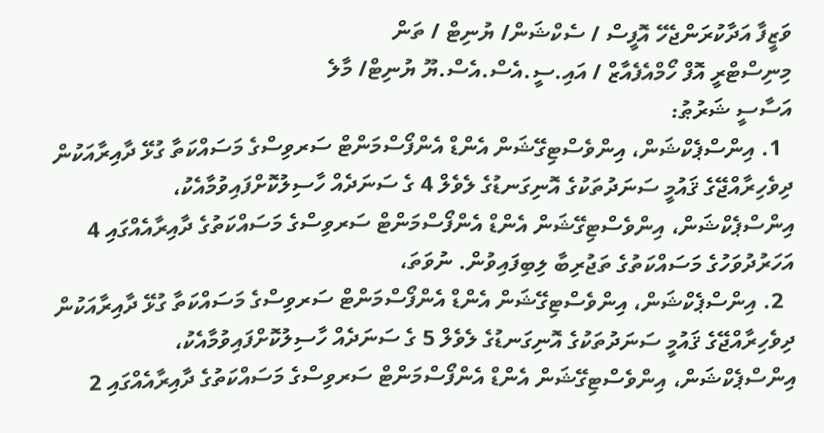ވަޒީފާ އަދާކުރަންޖެހޭ އޮފީސް / ސެކްޝަން/ ޔުނިޓް / ތަން
މިނިސްޓްރީ އޮފް ހޯމްއެފެއާޒް / އައި.ސީ.އެސް.އެސް.ޔޫ ޔުނިޓް/ މާލެ
އަސާސީ ޝަރުޠު:
  1. އިންސްޕެކްޝަން، އިންވެސްޓިގޭޝަން އެންޑް އެންފޯސްމަންޓް ސަރވިސްގެ މަސައްކަތާ ގުޅޭ ދާއިރާއަކުން ދިވެހިރާއްޖޭގެ ޤައުމީ ސަނަދުތަކުގެ އޮނިގަނޑުގެ ލެވެލް 4 ގެ ސަނަދެއް ހާސިލުކޮށްފައިވުމާއެކު، އިންސްޕެކްޝަން، އިންވެސްޓިގޭޝަން އެންޑް އެންފޯސްމަންޓް ސަރވިސްގެ މަސައްކަތުގެ ދާއިރާއެއްގައި 4 އަހަރުދުވަހުގެ މަސައްކަތުގެ ތަޖުރިބާ ލިބިފައިވުން. ނުވަތަ،
  2. އިންސްޕެކްޝަން، އިންވެސްޓިގޭޝަން އެންޑް އެންފޯސްމަންޓް ސަރވިސްގެ މަސައްކަތާ ގުޅޭ ދާއިރާއަކުން ދިވެހިރާއްޖޭގެ ޤައުމީ ސަނަދުތަކުގެ އޮނިގަނޑުގެ ލެވެލް 5 ގެ ސަނަދެއް ހާސިލުކޮށްފައިވުމާއެކު، އިންސްޕެކްޝަން، އިންވެސްޓިގޭޝަން އެންޑް އެންފޯސްމަންޓް ސަރވިސްގެ މަސައްކަތުގެ ދާއިރާއެއްގައި 2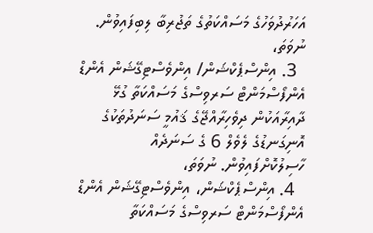އަހަރުދުވަހުގެ މަސައްކަތުގެ ތަޖުރިބާ ލިބިފައިވުން. ނުވަތަ،
  3. އިންސްޕެކްޝަން/ އިންވެސްޓިގޭޝަން އެންޑް އެންފޯސްމަންޓް ސަރވިސްގެ މަސައްކަތާ ގުޅޭ ދާއިރާއަކުން ދިވެހިރާއްޖޭގެ ޤައުމީ ސަނަދުތަކުގެ އޮނިގަނޑުގެ ލެވެލް 6 ގެ ސަނަދެއް ހާސިލުކޮށްފައިވުން. ނުވަތަ،
  4. އިންސްޕެކްޝަން، އިންވެސްޓިގޭޝަން އެންޑް އެންފޯސްމަންޓް ސަރވިސްގެ މަސައްކަތާ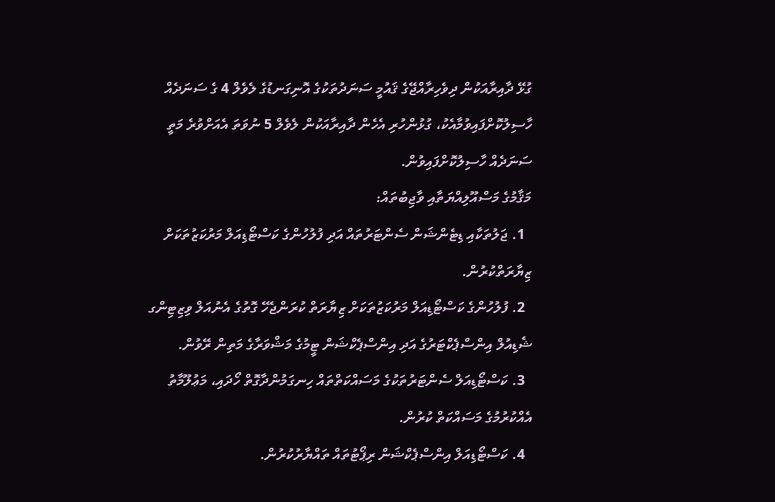ގުޅޭ ދާއިރާއަކުން ދިވެހިރާއްޖޭގެ ޤައުމީ ސަނަދުތަކުގެ އޮނިގަނޑުގެ ލެވެލް 4 ގެ ސަނަދެއް ހާސިލުކޮށްފައިވުމާއެކު، ގުޅުންހުރި އެހެން ދާއިރާއަކުން ލެވެލް 5 ނުވަތަ އެއަށްވުރެ މަތީ ސަނަދެއް ހާސިލުކޮށްފައިވުން.
މަޤާމުގެ މަސްއޫލިއްޔަތާއި ވާޖިބުތައް:
  1. ޖަލުތަކާއި ޑިޓެންޝަން ސެންޓަރުތައް އަދި ފުލުހުންގެ ކަސްޓޯޑިއަލް މަރުކަޒުތަކަށް ޒިޔާރަތްކުރުން.
  2. ފުލުހުންގެ ކަސްޓޯޑިއަލް މަރުކަޒުތަކަށް ޒިޔާރަތް ކުރަންޖެހޭ ގޮތުގެ އެނުއަލް ވިޒިޓިންގ ޝެޑިއުލް އިންސްޕެކްޓަރުގެ އަދި އިންސްޕެކްޝަން ޓީމުގެ މަޝްވަރާގެ މަތިން ރޭވުން.
  3. ކަސްޓޯޑިއަލް ސެންޓަރުތަކުގެ މަސައްކަތްތައް ހިނގަމުންދާގޮތް ހޯދައި، މަޢުލޫމާތު އެއްކުރުމުގެ މަސައްކަތް ކުރުން.
  4. ކަސްޓޯޑިއަލް އިންސްޕެކްޝަން ރިޕޯޓުތައް ތައްޔާރުކުރުން.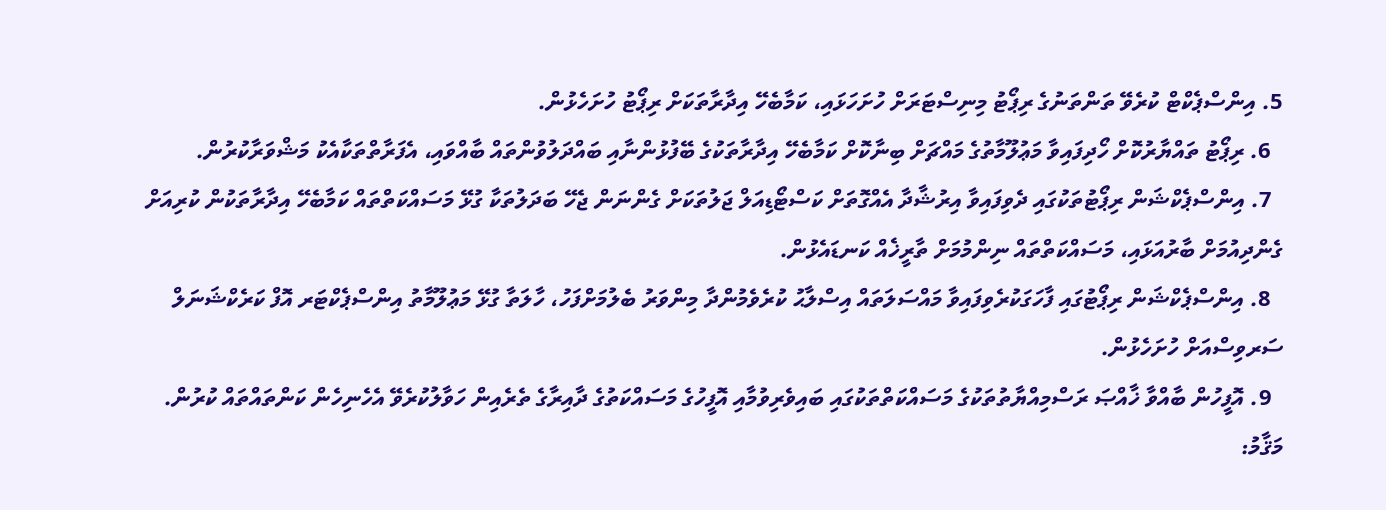5. އިންސްޕެކްޓް ކުރެވޭ ތަންތަނުގެ ރިޕޯޓު މިނިސްޓަރަށް ހުށަހަޅައި، ކަމާބެހޭ އިދާރާތަކަށް ރިޕޯޓު ހުށަހެޅުން.
  6. ރިޕޯޓު ތައްޔާރުކޮށް ހޯދިފައިވާ މަޢުލޫމާތުގެ މައްޗަށް ބިނާކޮށް ކަމާބެހޭ އިދާރާތަކުގެ ބޭފުޅުންނާއި ބައްދަލުވުންތައް ބާއްވައި، އެފަރާތްތަކާއެކު މަޝްވަރާކުރުން.
  7. އިންސްޕެކްޝަން ރިޕޯޓުތަކުގައި ދެވިފައިވާ އިރުޝާދާ އެއްގޮތަށް ކަސްޓޯޑިއަލް ޖަލުތަކަށް ގެންނަން ޖެހޭ ބަދަލުތަކާ ގުޅޭ މަސައްކަތްތައް ކަމާބެހޭ އިދާރާތަކުން ކުރިއަށް ގެންދިއުމަށް ބާރުއަޅައި، މަސައްކަތްތައް ނިންމުމަށް ތާރީޚެއް ކަނޑައެޅުން.
  8. އިންސްޕެކްޝަން ރިޕޯޓުގައި ފާހަގަކުރެވިފައިވާ މައްސަލަތައް އިސްލާޙު ކުރެވެމުންދާ މިންވަރު ބެލުމަށްފަހު، ހާލަތާ ގުޅޭ މަޢުލޫމާތު އިންސްޕެކްޓަރ އޮފް ކަރެކްޝަނަލް ސަރވިސްއަށް ހުށަހެޅުން.
  9. އޮފީހުން ބާއްވާ ޚާއްޞަ ރަސްމިއްޔާތުތަކުގެ މަސައްކަތްތަކުގައި ބައިވެރިވުމާއި އޮފީހުގެ މަސައްކަތުގެ ދާއިރާގެ ތެރެއިން ހަވާލުކުރެވޭ އެހެނިހެން ކަންތައްތައް ކުރުން.
މަޤާމު: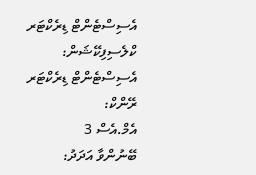އެސިސްޓެންޓް ޑިރެކްޓަރ
ކްލެސިފިކޭޝަން:
އެސިސްޓެންޓް ޑިރެކްޓަރ
ރޭންކް:
އެމް.އެސް 3
ބޭނުންވާ އަދަދު: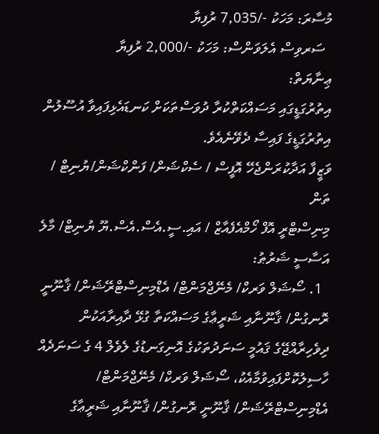މުސާރަ: މަހަކު -/7,035 ރުފިޔާ
  ސަރވިސް އެލަވަންސް: މަހަކު -/2,000 ރުފިޔާ
ޢިނާޔަތް:
އިތުރުގަޑީގައި މަސައްކަތްކުރާ ދުވަސްތަކަށް ކަނޑައެޅިފައިވާ އުސޫލުން އިތުރުގަޑީގެ ފައިސާ ދެވޭނެއެވެ.
ވަޒީފާ އަދާކުރަންޖެހޭ އޮފީސް / ސެކްޝަން/ ފަންކްޝަން/ޔުނިޓް / ތަން
މިނިސްޓްރީ އޮފް ހޯމްއެފެއާޒް / އައި.ސީ.އެސް.އެސް.ޔޫ ޔުނިޓް/ މާލެ
އަސާސީ ޝަރުޠު:
  1. ސޯޝަލް ވަރކް/ މެނޭޖްމަންޓް/ އެޑްމިނިސްޓްރޭޝަން/ ޤާނޫނީ ރޮނގުން/ ޤާނޫނާއި ޝަރީޢާގެ މަސައްކަތާ ގުޅޭ ދާއިރާއަކުން ދިވެހިރާއްޖޭގެ ޤައުމީ ސަނަދުތަކުގެ އޮނިގަނޑުގެ ލެވެލް 4 ގެ ސަނަދެއް ހާސިލުކޮށްފައިވުމާއެކު، ސޯޝަލް ވަރކް/ މެނޭޖްމަންޓް/ އެޑްމިނިސްޓްރޭޝަން/ ޤާނޫނީ ރޮނގުން/ ޤާނޫނާއި ޝަރީޢާގެ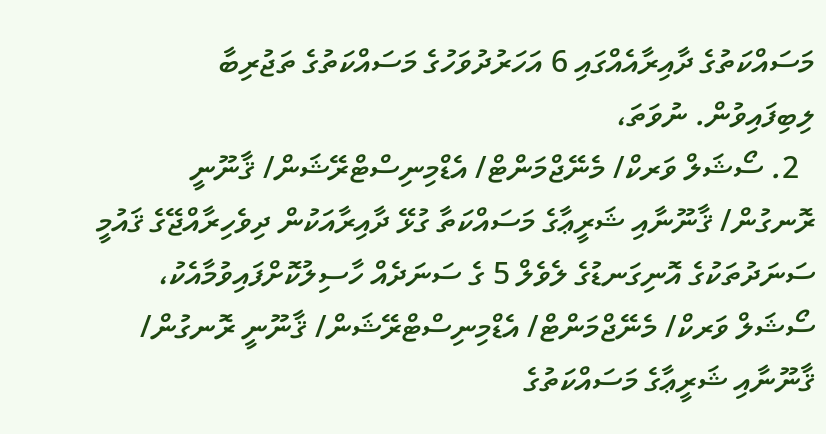މަސައްކަތުގެ ދާއިރާއެއްގައި 6 އަހަރުދުވަހުގެ މަސައްކަތުގެ ތަޖުރިބާ ލިބިފައިވުން. ނުވަތަ،
  2. ސޯޝަލް ވަރކް/ މެނޭޖްމަންޓް/ އެޑްމިނިސްޓްރޭޝަން/ ޤާނޫނީ ރޮނގުން/ ޤާނޫނާއި ޝަރީޢާގެ މަސައްކަތާ ގުޅޭ ދާއިރާއަކުން ދިވެހިރާއްޖޭގެ ޤައުމީ ސަނަދުތަކުގެ އޮނިގަނޑުގެ ލެވެލް 5 ގެ ސަނަދެއް ހާސިލުކޮށްފައިވުމާއެކު، ސޯޝަލް ވަރކް/ މެނޭޖްމަންޓް/ އެޑްމިނިސްޓްރޭޝަން/ ޤާނޫނީ ރޮނގުން/ ޤާނޫނާއި ޝަރީޢާގެ މަސައްކަތުގެ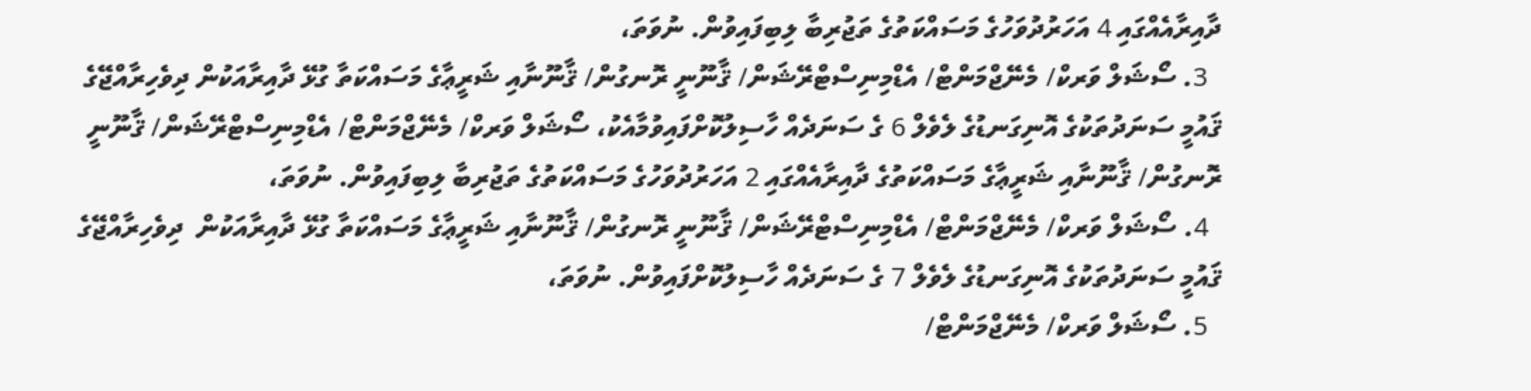ދާއިރާއެއްގައި 4 އަހަރުދުވަހުގެ މަސައްކަތުގެ ތަޖުރިބާ ލިބިފައިވުން. ނުވަތަ،
  3. ސޯޝަލް ވަރކް/ މެނޭޖްމަންޓް/ އެޑްމިނިސްޓްރޭޝަން/ ޤާނޫނީ ރޮނގުން/ ޤާނޫނާއި ޝަރީޢާގެ މަސައްކަތާ ގުޅޭ ދާއިރާއަކުން ދިވެހިރާއްޖޭގެ ޤައުމީ ސަނަދުތަކުގެ އޮނިގަނޑުގެ ލެވެލް 6 ގެ ސަނަދެއް ހާސިލުކޮށްފައިވުމާއެކު، ސޯޝަލް ވަރކް/ މެނޭޖްމަންޓް/ އެޑްމިނިސްޓްރޭޝަން/ ޤާނޫނީ ރޮނގުން/ ޤާނޫނާއި ޝަރީޢާގެ މަސައްކަތުގެ ދާއިރާއެއްގައި 2 އަހަރުދުވަހުގެ މަސައްކަތުގެ ތަޖުރިބާ ލިބިފައިވުން. ނުވަތަ،
  4. ސޯޝަލް ވަރކް/ މެނޭޖްމަންޓް/ އެޑްމިނިސްޓްރޭޝަން/ ޤާނޫނީ ރޮނގުން/ ޤާނޫނާއި ޝަރީޢާގެ މަސައްކަތާ ގުޅޭ ދާއިރާއަކުން  ދިވެހިރާއްޖޭގެ ޤައުމީ ސަނަދުތަކުގެ އޮނިގަނޑުގެ ލެވެލް 7 ގެ ސަނަދެއް ހާސިލުކޮށްފައިވުން. ނުވަތަ،
  5. ސޯޝަލް ވަރކް/ މެނޭޖްމަންޓް/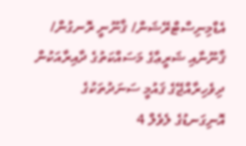އެޑްމިނިސްޓްރޭޝަން/ ޤާނޫނީ ރޮނގުން/ ޤާނޫނާއި ޝަރީޢާގެ މަސައްކަތުގެ ދާއިރާއަކުން ދިވެހިރާއްޖޭގެ ޤައުމީ ސަނަދުތަކުގެ އޮނިގަނޑުގެ ލެވެލް 4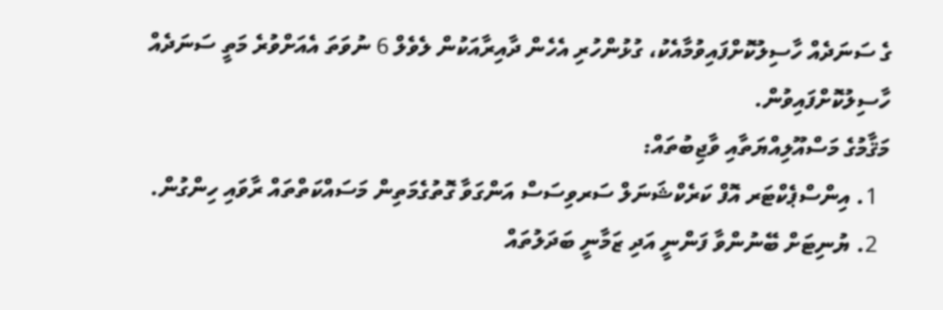ގެ ސަނަދެއް ހާސިލުކޮށްފައިވުމާއެކު، ގުޅުންހުރި އެހެން ދާއިރާއަކުން ލެވެލް 6 ނުވަތަ އެއަށްވުރެ މަތީ ސަނަދެއް ހާސިލުކޮށްފައިވުން.
މަޤާމުގެ މަސްއޫލިއްޔަތާއި ވާޖިބުތައް:
  1. އިންސްޕެކްޓަރ އޮފް ކަރެކްޝަނަލް ސަރވިސަސް އަންގަވާ ގޮތުގެމަތިން މަސައްކަތްތައް ރާވައި ހިންގުން.
  2. ޔުނިޓަށް ބޭނުންވާ ފަންނީ އަދި ޒަމާނީ ބަދަލުތައް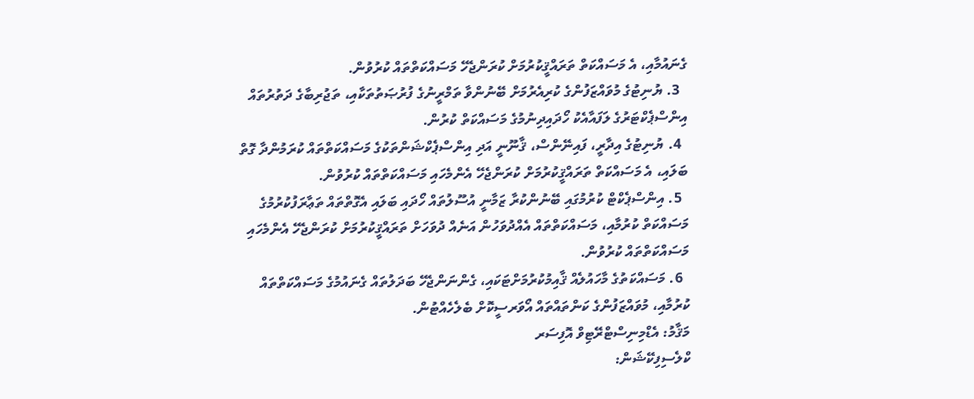ގެނައުމާއި، އެ މަސައްކަތް ތަރައްޤީކުރުމަށް ކުރަންޖެހޭ މަސައްކަތްތައް ކުރުވުން.
  3. ޔުނިޓުގެ މުވައްޒަފުންގެ ކުރިއެރުމަށް ބޭނުންވާ ތަމްރީނުގެ ފުރުޞަތުތަކާއި، ތަޖުރިބާގެ ދަތުރުތައް އިންސްޕެކްޓަރުގެ ލަފައާއެކު ހޯދައިދިނުމުގެ މަސައްކަތް ކުރުން.
  4. ޔުނިޓުގެ އިދާރީ، ފައިނޭންސް، ޤާނޫނީ އަދި އިންސްޕެކްޝަންތަކުގެ މަސައްކަތްތައް ކުރަމުންދާ ގޮތް ބަލައި، އެ މަސައްކަތް ތަރައްޤީކުރުމަށް ކުރަންޖެހޭ އެންމެހައި މަސައްކަތްތައް ކުރުވުން.
  5. އިންސްޕެކްޓް ކުރުމުގައި ބޭނުންކުރާ ޒަމާނީ އުސޫލުތައް ހޯދައި ބަލައި އެގޮތްތައް ތަޢާރަފުކުރުމުގެ މަސައްކަތް ކުރުމާއި، މަސައްކަތްތައް އެއްދުވަހުން އަނެއް ދުވަހަށް ތަރައްޤީކުރުމަށް ކުރަންޖެހޭ އެންމެހައި މަސައްކަތްތައް ކުރުވުން.
  6. މަސައްކަތުގެ މާހައުލެއް ޤާއިމުކުރުމަށްޓަކައި، ގެންނަންޖެހޭ ބަދަލުތައް ގެނައުމުގެ މަސައްކަތްތައް ކުރުމާއި، މުވައްޒަފުންގެ ކަންތައްތައް އޯވަރސީކޮށް ބެލެހެއްޓުން.
މަޤާމު: އެޑްމިނިސްޓްރޭޓިވް އޮފިސަރ
ކްލެސިފިކޭޝަން: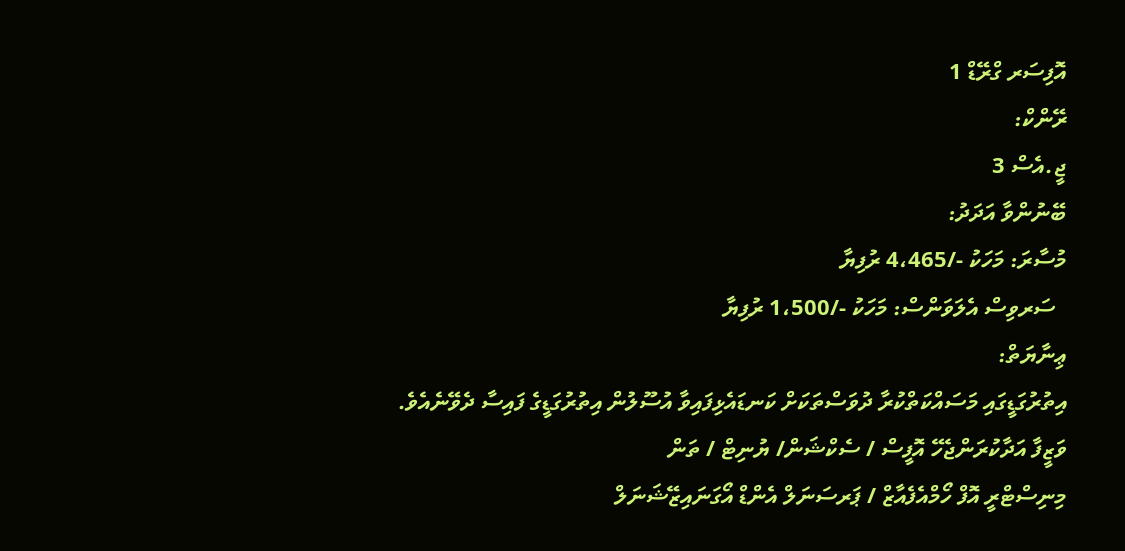އޮފިސަރ ގްރޭޑް 1
ރޭންކް:
ޖީ.އެސް 3
ބޭނުންވާ އަދަދު:
މުސާރަ: މަހަކު -/4،465 ރުފިޔާ
  ސަރވިސް އެލަވަންސް: މަހަކު -/1،500 ރުފިޔާ
ޢިނާޔަތް:
އިތުރުގަޑީގައި މަސައްކަތްކުރާ ދުވަސްތަކަށް ކަނޑައެޅިފައިވާ އުސޫލުން އިތުރުގަޑީގެ ފައިސާ ދެވޭނެއެވެ.
ވަޒީފާ އަދާކުރަންޖެހޭ އޮފީސް / ސެކްޝަން/ ޔުނިޓް / ތަން
މިނިސްޓްރީ އޮފް ހޯމްއެފެއާޒް / ޕަރސަނަލް އެންޑް އޯގަނައިޒޭޝަނަލް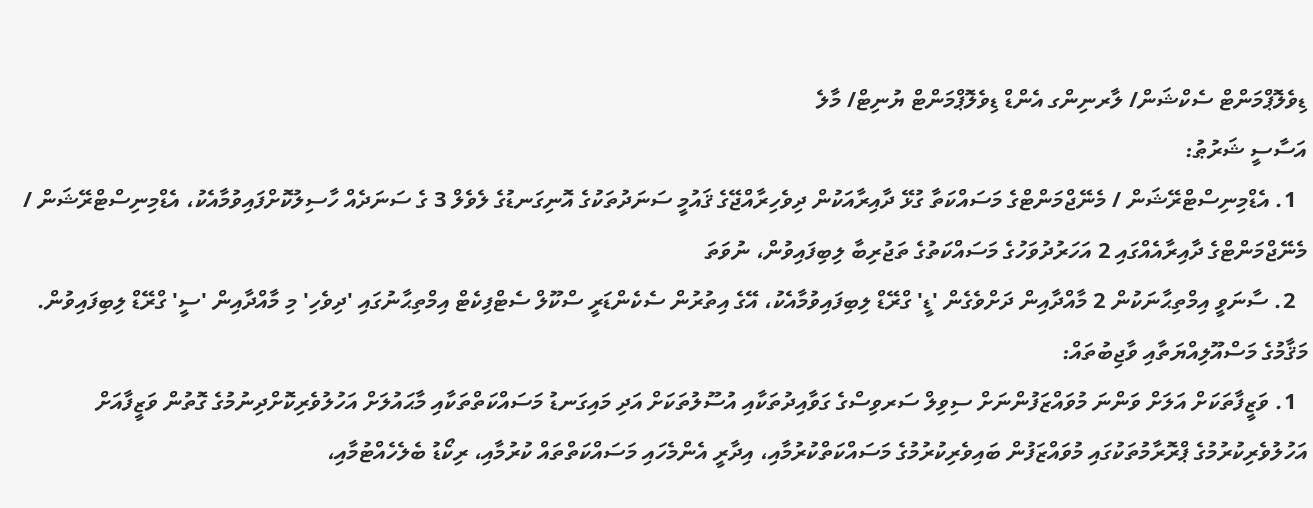ޑިވެލޮޕްމަންޓް ސެކްޝަން/ ލާރނިންގ އެންޑް ޑިވެލޮޕްމަންޓް ޔުނިޓް/ މާލެ
އަސާސީ ޝަރުޠު:
  1. އެޑްމިނިސްޓްރޭޝަން / މެނޭޖްމަންޓްގެ މަސައްކަތާ ގުޅޭ ދާއިރާއަކުން ދިވެހިރާއްޖޭގެ ޤައުމީ ސަނަދުތަކުގެ އޮނިގަނޑުގެ ލެވެލް 3 ގެ ސަނަދެއް ހާސިލުކޮށްފައިވުމާއެކު، އެޑްމިނިސްޓްރޭޝަން / މެނޭޖްމަންޓްގެ ދާއިރާއެއްގައި 2 އަހަރުދުވަހުގެ މަސައްކަތުގެ ތަޖުރިބާ ލިބިފައިވުން، ނުވަތަ
  2. ސާނަވީ އިމްތިޙާނަކުން 2 މާއްދާއިން ދަށްވެގެން 'ޑީ' ގްރޭޑް ލިބިފައިވުމާއެކު، އޭގެ އިތުރުން ސެކެންޑަރީ ސްކޫލް ސެޓްފިކެޓް އިމްތިޙާނުގައި 'ދިވެހި' މި މާއްދާއިން 'ސީ' ގްރޭޑް ލިބިފައިވުން.
މަޤާމުގެ މަސްއޫލިއްޔަތާއި ވާޖިބުތައް:
  1. ވަޒީފާތަކަށް އަލަށް ވަންނަ މުވައްޒަފުންނަށް ސިވިލް ސަރވިސްގެ ގަވާއިދުތަކާއި އުސޫލުތަކަށް އަދި މައިގަނޑު މަސައްކަތްތަކާއި މާޙައުލަށް އަހުލުވެރިކޮށްދިނުމުގެ ގޮތުން ވަޒީފާއަށް އަހުލުވެރިކުރުމުގެ ޕްރޮރާމުތަކުގައި މުވައްޒަފުން ބައިވެރިކުރުމުގެ މަސައްކަތްކުރުމާއި، އިދާރީ އެންމެހައި މަސައްކަތްތައް ކުރުމާއި، ރިކޯޑު ބެލެހެއްޓުމާއި،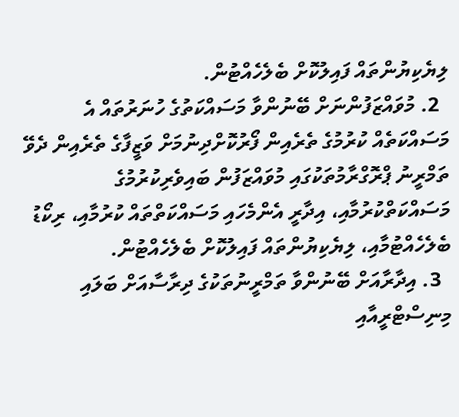ލިޔެކިޔުންތައް ފައިލުކޮށް ބެލެހެއްޓުން.
  2. މުވައްޒަފުންނަށް ބޭނުންވާ މަސައްކަތުގެ ހުނަރުތައް އެ މަސައްކަތެއް ކުރުމުގެ ތެރެއިން ފޯރުކޮށްދިނުމަށް ވަޒީފާގެ ތެރެއިން ދެވޭ ތަމްރީނު ޕްރޮގްރާމުތަކުގައި މުވައްޒަފުން ބައިވެރިކުރުމުގެ މަސައްކަތްކުރުމާއި، އިދާރީ އެންމެހައި މަސައްކަތްތައް ކުރުމާއި، ރިކޯޑު ބެލެހެއްޓުމާއި، ލިޔެކިޔުންތައް ފައިލުކޮށް ބެލެހެއްޓުން.
  3. އިދާރާއަށް ބޭނުންވާ ތަމްރީނުތަކުގެ ދިރާސާއަށް ބަލައި މިނިސްޓްރީއާއި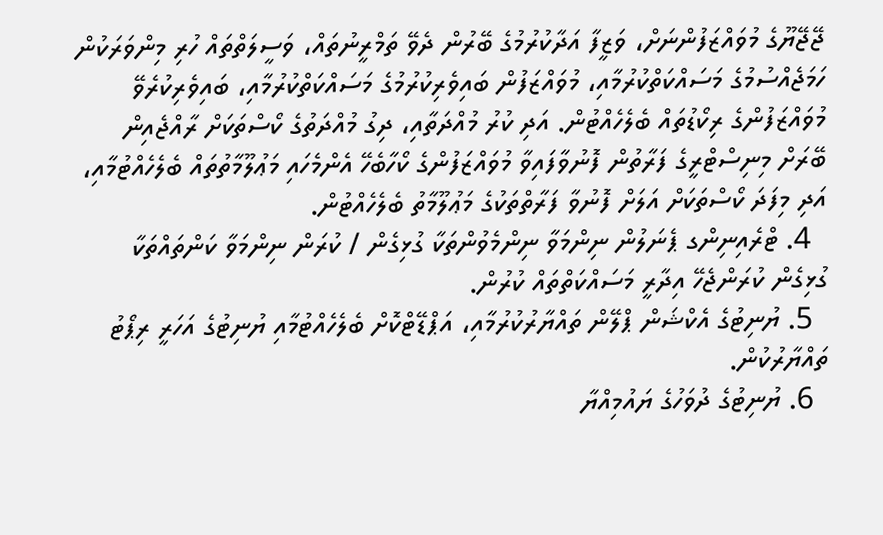ޖޭޖޭޔޫގެ މުވައްޒަފުންނަށް، ވަޒީފާ އަދާކުރުމުގެ ބޭރުން ދެވޭ ތަމްރީނުތައް، ވަސީލަތްތައް ހުރި މިންވަރަކުން ހަމަޖެއްސުމުގެ މަސައްކަތްކުރުމާއި، މުވައްޒަފުން ބައިވެރިކުރުމުގެ މަސައްކަތްކުރުމާއި، ބައިވެރިކުރެވޭ މުވައްޒަފުންގެ ރިކޯޑުތައް ބެލެހެއްޓުން. އަދި ކުރު މުއްދަތާއި، ދިގު މުއްދަތުގެ ކޯސްތަކަށް ރާއްޖެއިން ބޭރަށް މިނިސްޓްރީގެ ފަރާތުން ފޮނުވާފައިވާ މުވައްޒަފުންގެ ކޯހާބެހޭ އެންމެހައި މަޢުލޫމާތުތައް ބެލެހެއްޓުމާއި، އަދި މިފަދަ ކޯސްތަކަށް އަލަށް ފޮނުވާ ފަރާތްތަކުގެ މަޢުލޫމާތު ބެލެހެއްޓުން.
  4. ޓްރެއިނިންގ ޕެނަލުން ނިންމަވާ ނިންމެވުންތަކާ ގުޅިގެން / ކުރަން ނިންމަވާ ކަންތައްތަކާ ގުޅިގެން ކުރަންޖެހޭ އިދާރީ މަސައްކަތްތައް ކުރުން.
  5. ޔުނިޓުގެ އެކްޝަން ޕްލޭން ތައްޔާރުކުރުމާއި، އަޕްޑޭޓްކޮށް ބެލެހެއްޓުމާއި ޔުނިޓުގެ އަހަރީ ރިޕޯޓު ތައްޔާރުކުން.
  6. ޔުނިޓުގެ ދުވަހުގެ ޔައުމިއްޔާ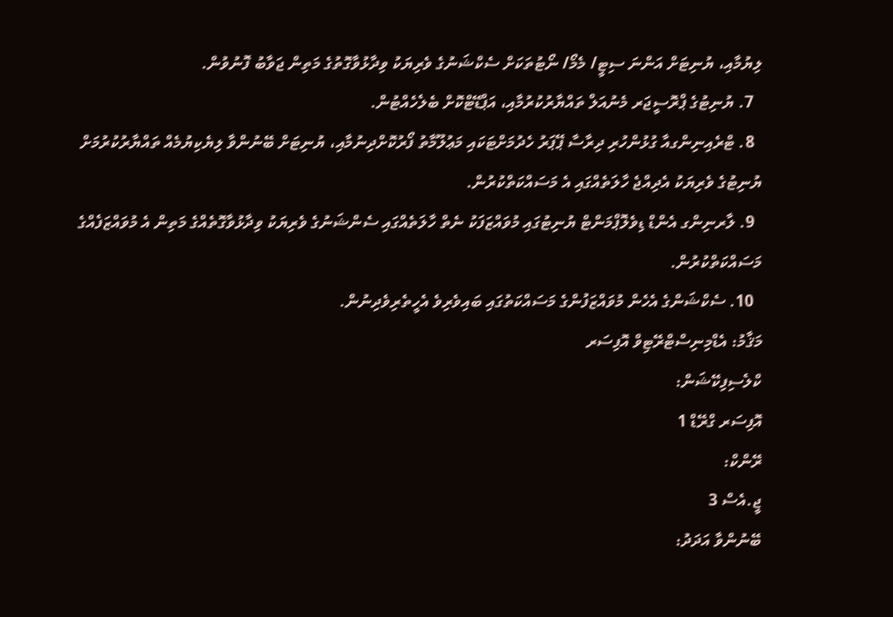ލިޔުމާއި، ޔުނިޓަށް އަންނަ ސިޓީ/ މެމޯ/ ނޯޓުތަކަށް ސެކްޝަނުގެ ވެރިޔަކު ވިދާޅުވާގޮތުގެ މަތިން ޖަވާބު ފޮނުވުން.
  7. ޔުނިޓުގެ ޕްރޮސީޖަރ މެނުއަލް ތައްޔާރުކުރުމާއި، އަޕްޑޭޓްކޮށް ބެލެހެއްޓުން.
  8. ޓްރެއިނިންގއާ ގުޅުންހުރި ދިރާސާ ޕޭޕަރު ހެދުމަށްޓަކައި މަޢުލޫމާތު ފޯރުކޮށްދިނުމާއި، ޔުނިޓަށް ބޭނުންވާ ލިޔެކިޔުމެއް ތައްޔާރުކުރުމަށް ޔުނިޓުގެ ވެރިޔަކު އެދިއްޖެ ހާލަތެއްގައި އެ މަސައްކަތްކުރުން.
  9. ލާރނިންގ އެންޑް ޑިވެލޮޕްމަންޓް ޔުނިޓުގައި މުވައްޒަފަކު ނެތް ހާލަތެއްގައި ސެންޝަނުގެ ވެރިޔަކު ވިދާޅުވާގޮތެއްގެ މަތިން އެ މުވައްޒަފެއްގެ މަސައްކަތްކުރުން.
  10. ސެކްޝަންގެ އެހެން މުވައްޒަފުންގެ މަސައްކަތުގައި ބައިވެރިވެ އެހީތެރިވެދިނުން.
މަޤާމު: އެޑްމިނިސްޓްރޭޓިވް އޮފިސަރ
ކްލެސިފިކޭޝަން:
އޮފިސަރ ގްރޭޑް 1
ރޭންކް:
ޖީ.އެސް 3
ބޭނުންވާ އަދަދު: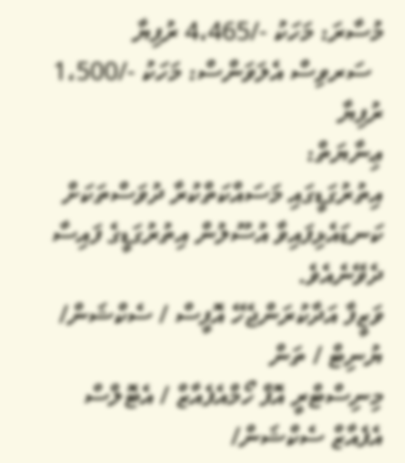މުސާރަ: މަހަކު -/4،465 ރުފިޔާ
  ސަރވިސް އެލަވަންސް: މަހަކު -/1،500 ރުފިޔާ
ޢިނާޔަތް:
އިތުރުގަޑީގައި މަސައްކަތްކުރާ ދުވަސްތަކަށް ކަނޑައެޅިފައިވާ އުސޫލުން އިތުރުގަޑީގެ ފައިސާ ދެވޭނެއެވެ.
ވަޒީފާ އަދާކުރަންޖެހޭ އޮފީސް / ސެކްޝަން/ ޔުނިޓް / ތަން
މިނިސްޓްރީ އޮފް ހޯމްއެފެއާޒް / އެޓޮލްސް އެފެއާޒް ސެކްޝަން/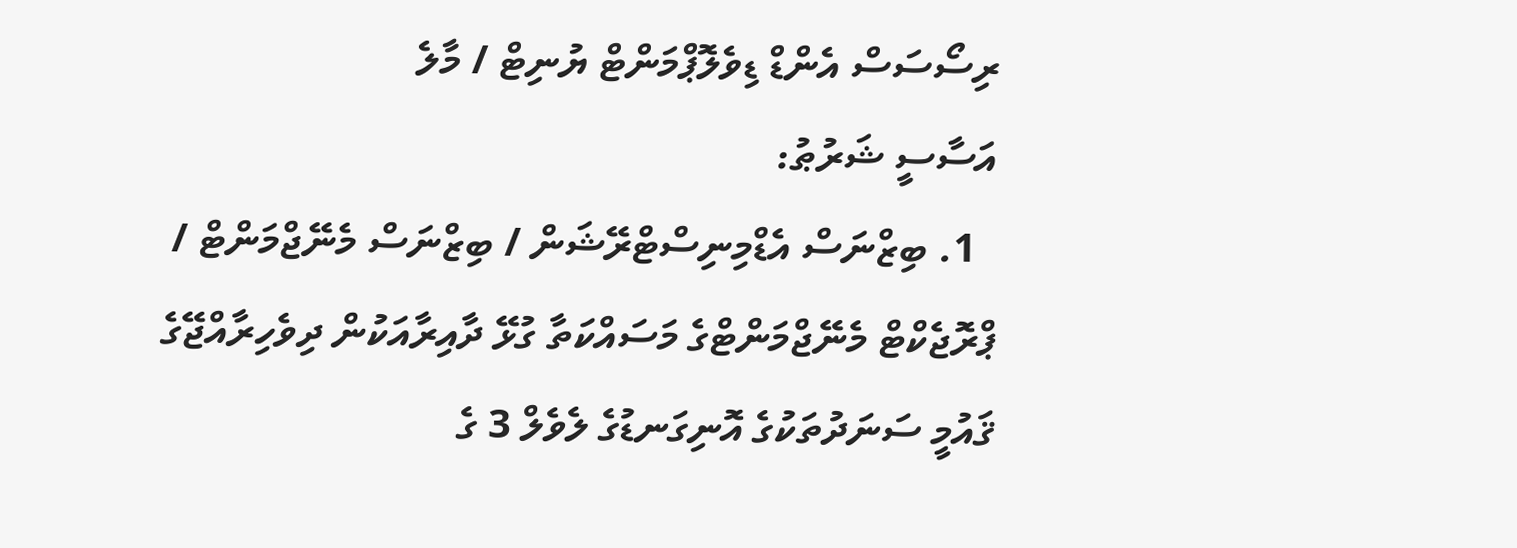ރިސޯސަސް އެންޑް ޑިވެލޮޕްމަންޓް ޔުނިޓް / މާލެ
އަސާސީ ޝަރުޠު:
  1. ބިޒްނަސް އެޑްމިނިސްޓްރޭޝަން / ބިޒްނަސް މެނޭޖްމަންޓް / ޕްރޮޖެކްޓް މެނޭޖްމަންޓްގެ މަސައްކަތާ ގުޅޭ ދާއިރާއަކުން ދިވެހިރާއްޖޭގެ ޤައުމީ ސަނަދުތަކުގެ އޮނިގަނޑުގެ ލެވެލް 3 ގެ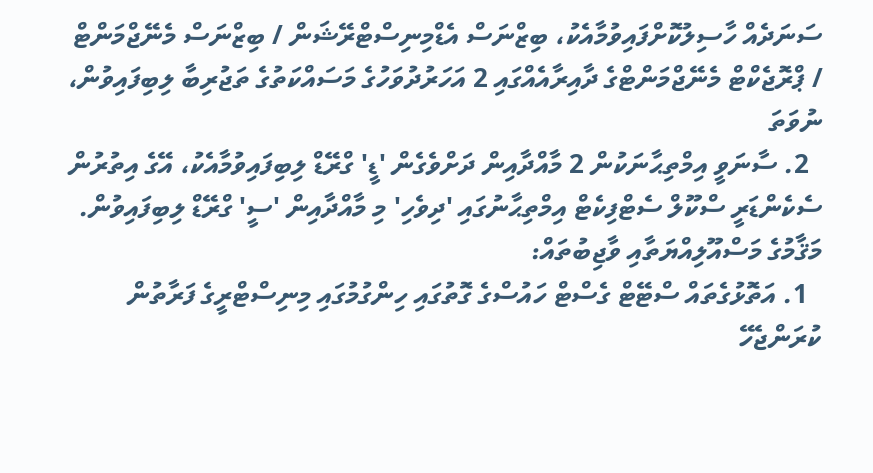ސަނަދެއް ހާސިލުކޮށްފައިވުމާއެކު، ބިޒްނަސް އެޑްމިނިސްޓްރޭޝަން / ބިޒްނަސް މެނޭޖްމަންޓް / ޕްރޮޖެކްޓް މެނޭޖްމަންޓްގެ ދާއިރާއެއްގައި 2 އަހަރުދުވަހުގެ މަސައްކަތުގެ ތަޖުރިބާ ލިބިފައިވުން، ނުވަތަ
  2. ސާނަވީ އިމްތިޙާނަކުން 2 މާއްދާއިން ދަށްވެގެން 'ޑީ' ގްރޭޑް ލިބިފައިވުމާއެކު، އޭގެ އިތުރުން ސެކެންޑަރީ ސްކޫލް ސެޓްފިކެޓް އިމްތިޙާނުގައި 'ދިވެހި' މި މާއްދާއިން 'ސީ' ގްރޭޑް ލިބިފައިވުން.
މަޤާމުގެ މަސްއޫލިއްޔަތާއި ވާޖިބުތައް:
  1. އަތޮޅުގެތައް ސްޓޭޓް ގެސްޓް ހައުސްގެ ގޮތުގައި ހިންގުމުގައި މިނިސްޓްރީގެ ފަރާތުން ކުރަންޖެހޭ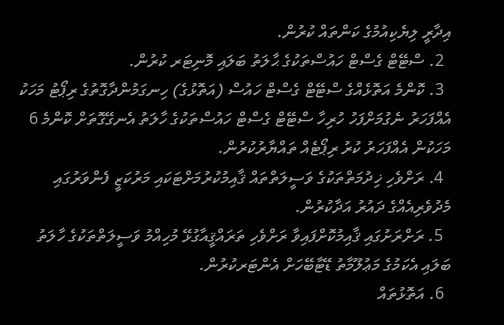އިދާރީ ލިޔެކިއުމުގެ ކަންތައް ކުރުން.
  2. ސްޓޭޓް ގެސްޓް ހައުސްތަކުގެ ޙާލަތު ބަލައި މޮނިޓަރ ކުރުން.
  3. ކޮންމެ އަތޮޅެއްގެ ސްޓޭޓް ގެސްޓް ހައުސް (އަތޮޅުގެ) ހިނގަމުންދާގޮތުގެ ރިޕޯޓު މަހަކު އެއްފަހަރު ނެގުމަށްފަހު ހުރިހާ ސްޓޭޓް ގެސްޓް ހައުސްތަކުގެ ހާލަތު އެނގޭގޮތަށް ކޮންމެ 6 މަހަކުން އެއްފަހަރު ކުރު ރިޕޯޓެއް ތައްޔާރުކުރުން.
  4. ރަށްވެހި ޚިދުމަތްތަކުގެ ވަސީލަތްތައް ޤާއިމުކުރުމަށްޓަކައި މަރުކަޒީ ފެންވަރުގައި މެދުވެރިއެއްގެ ދައުރު އަދާކުރުން.
  5. ރަށްރަށުގައި ޤާއިމުކޮށްފައިވާ ރަށްވެހި ތަރައްޤީއާގުޅޭ މުހިއްމު ވަސީލަތްތަކުގެ ހާލަތު ބަލައި އެކަމުގެ މަޢުލޫމާތު ޑޭޓާބޭހަށް އެންޓަރކުރުން.
  6. އަތޮޅުތައް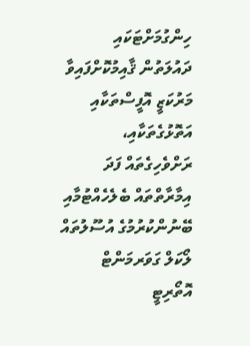ހިންގުމަށްޓަކައި ދައުލަތުން ޤާއިމުކޮށްފައިވާ މަރުކަޒީ އޮފީސްތަކާއި އަތޮޅުގެތަކާއި، ރަށްވެހިގެތައް ފަދަ އިމާރާތްތައް ބެލެހެއްޓުމާއި ބޭނުންކުރުމުގެ އުސޫލުތައް ލޯކަލް ގަވަރމަންޓް އޮތޯރިޓީ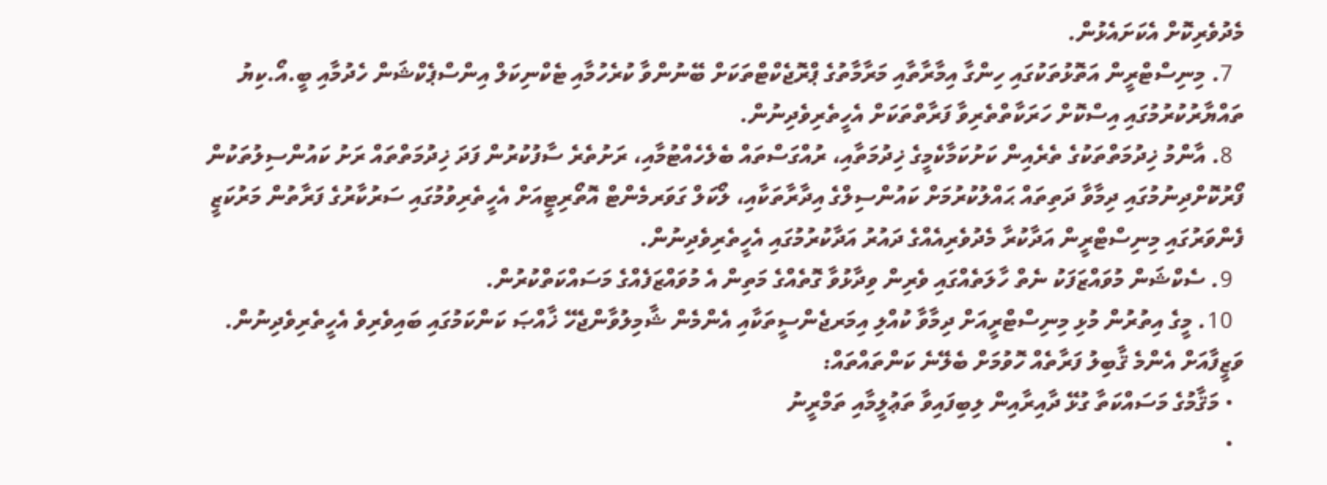މެދުވެރިކޮށް އެކަށައެޅުން.
  7. މިނިސްޓްރީން އަތޮޅުތަކުގައި ހިންގާ އިމާރާތާއި މަރާމާތުގެ ޕްރޮޖެކްޓްތަކަށް ބޭނުންވާ ކުރެހުމާއި ޓެކްނިކަލް އިންސްޕެކްޝަން ހެދުމާއި ބީ.އޯ.ކިޔު ތައްޔާރުކުރުމުގައި އިސްކޮށް ހަރަކާތްތެރިވާ ފަރާތްތަކަށް އެހީތެރިވެދިނުން.
  8. އާންމު ޚިދުމަތްތަކުގެ ތެރެއިން ކަށުކަމާކެމީގެ ޚިދުމަތާއި، ރުއްގަސްތައް ބެލެހެއްޓުމާއި، ރަށުތެރެ ސާފުކުރުން ފަދަ ޚިދުމަތްތައް ރަށު ކައުންސިލުތަކުން ފޯރުކޮށްދިނުމުގައި ދިމާވާ ދަތިތައް ޙައްލުކުރުމަށް ކައުންސިލްގެ އިދާރާތަކާއި، ލޯކަލް ގަވަރމެންޓް އޮތޯރިޓީއަށް އެހީތެރިވުމުގައި ސަރުކާރުގެ ފަރާތުން މަރުކަޒީ ފެންވަރުގައި މިނިސްޓްރީން އަދާކުރާ މެދުވެރިއެއްގެ ދައުރު އަދާކުރުމުގައި އެހީތެރިވެދިނުން.
  9. ސެކްޝަން މުވައްޒަފަކު ނެތް ހާލަތެއްގައި ވެރިން ވިދާޅުވާ ގޮތެއްގެ މަތިން އެ މުވައްޒަފެއްގެ މަސައްކަތްކުރުން.
  10. މީގެ އިތުރުން މުޅި މިނިސްޓްރީއަށް ދިމާވާ ކުއްލި އިމަރޖެންސީތަކާއި އެންމެން ޝާމިލުވާންޖެހޭ ޚާއްޞަ ކަންކަމުގައި ބައިވެރިވެ އެހީތެރިވެދިނުން.
ވަޒީފާއަށް އެންމެ ޤާބިލު ފަރާތެއް ހޮވުމަށް ބެލޭނެ ކަންތައްތައް:
  • މަޤާމުގެ މަސައްކަތާ ގުޅޭ ދާއިރާއިން ލިބިފައިވާ ތަޢުލީމާއި ތަމްރީނު
  •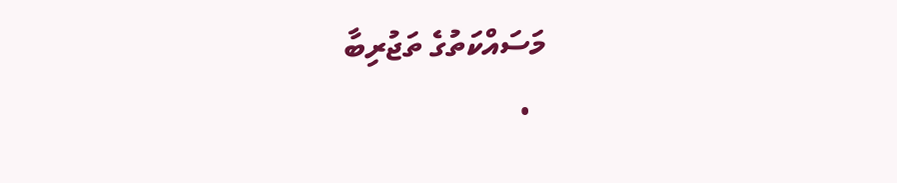މަސައްކަތުގެ ތަޖުރިބާ
  •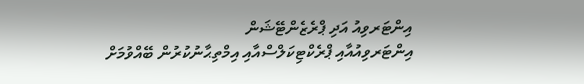އިންޓަރވިއު އަދި ޕްރެޒެންޓޭޝަން
އިންޓަރވިއުއާއި ޕްރެކްޓިކަލްސްއާއި އިމްތިޙާނުކުރުން ބޭއްވުމަށް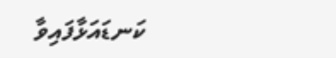ކަނޑައަޅާފައިވާ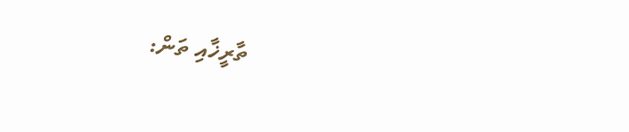ތާރީޚާއި ތަން: